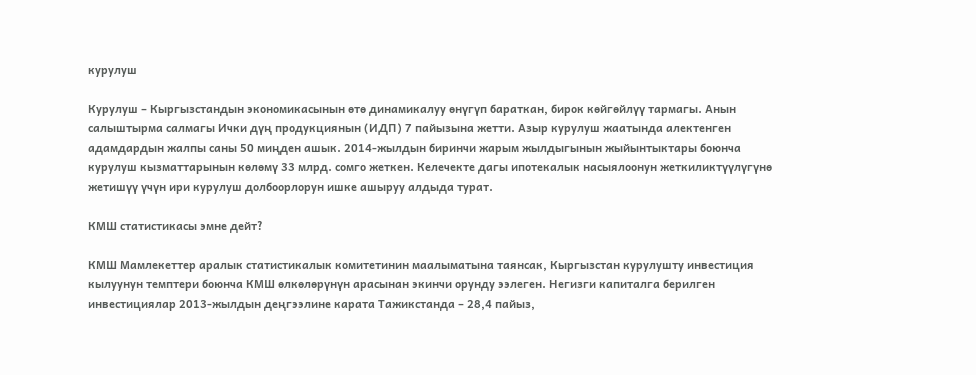курулуш

Курулуш – Кыргызстандын экономикасынын өтө динамикалуу өнүгүп бараткан, бирок көйгөйлүү тармагы. Анын салыштырма салмагы Ички дүң продукциянын (ИДП) 7 пайызына жетти. Азыр курулуш жаатында алектенген адамдардын жалпы саны 50 миңден ашык. 2014-жылдын биринчи жарым жылдыгынын жыйынтыктары боюнча курулуш кызматтарынын көлөмү 33 млрд. сомго жеткен. Келечекте дагы ипотекалык насыялоонун жеткиликтүүлүгүнө жетишүү үчүн ири курулуш долбоорлорун ишке ашыруу алдыда турат.

КМШ статистикасы эмне дейт?

КМШ Мамлекеттер аралык статистикалык комитетинин маалыматына таянсак, Кыргызстан курулушту инвестиция кылуунун темптери боюнча КМШ өлкөлөрүнүн арасынан экинчи орунду ээлеген. Негизги капиталга берилген инвестициялар 2013-жылдын деңгээлине карата Тажикстанда – 28,4 пайыз,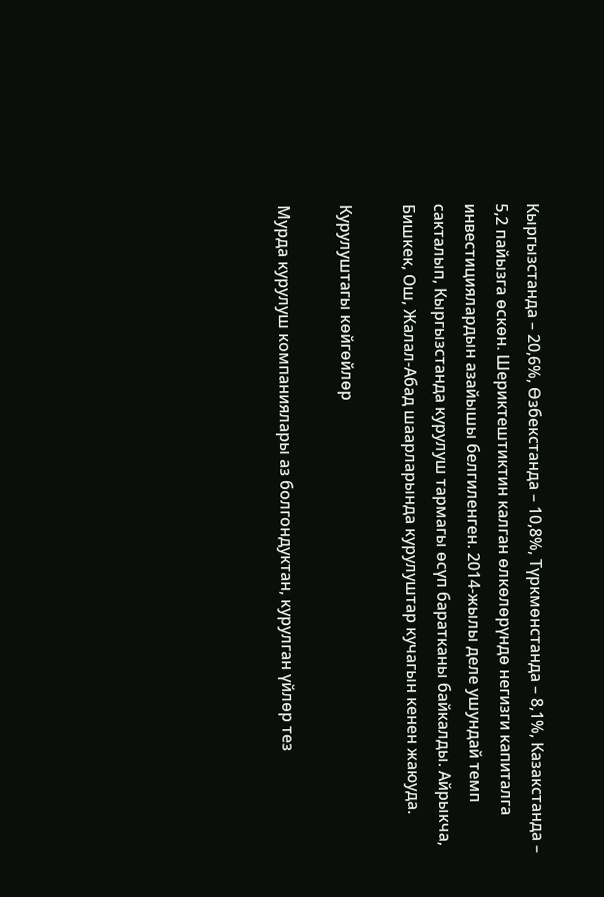Кыргызстанда – 20,6%, Өзбекстанда – 10,8%, Түркмөнстанда – 8,1%, Казакстанда – 5,2 пайызга өскөн. Шериктештиктин калган өлкөлөрүндө негизги капиталга инвестициялардын азайышы белгиленген. 2014-жылы деле ушундай темп сакталып, Кыргызстанда курулуш тармагы өсүп баратканы байкалды. Айрыкча, Бишкек, Ош, Жалал-Абад шаарларында курулуштар кучагын кенен жаюуда.

Курулуштагы көйгөйлөр

Мурда курулуш компаниялары аз болгондуктан, курулган үйлөр тез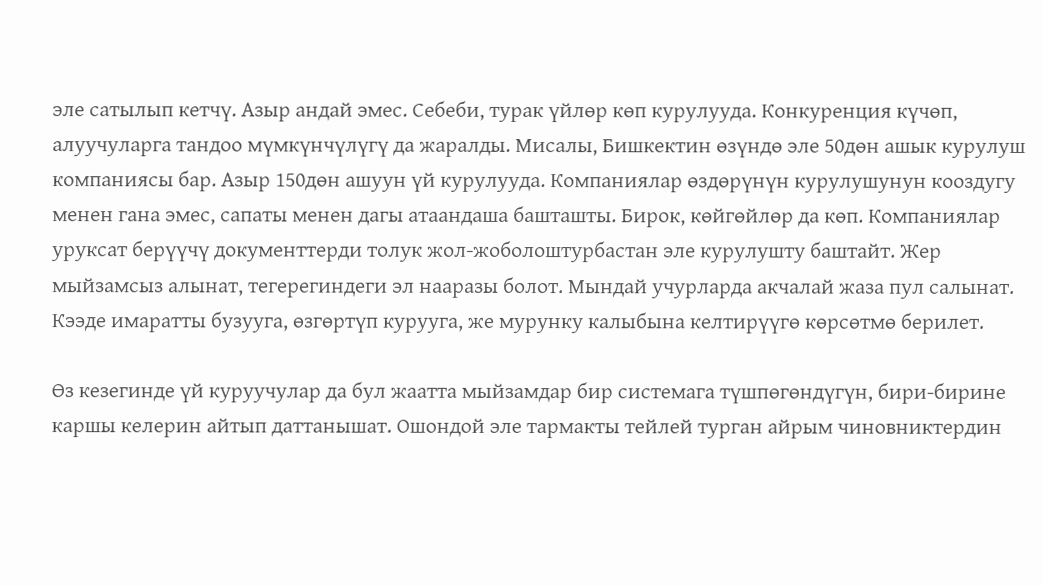эле сатылып кетчү. Азыр андай эмес. Себеби, турак үйлөр көп курулууда. Конкуренция күчөп, алуучуларга тандоо мүмкүнчүлүгү да жаралды. Мисалы, Бишкектин өзүндө эле 50дөн ашык курулуш компаниясы бар. Азыр 150дөн ашуун үй курулууда. Компаниялар өздөрүнүн курулушунун кооздугу менен гана эмес, сапаты менен дагы атаандаша башташты. Бирок, көйгөйлөр да көп. Компаниялар уруксат берүүчү документтерди толук жол-жоболоштурбастан эле курулушту баштайт. Жер мыйзамсыз алынат, тегерегиндеги эл нааразы болот. Мындай учурларда акчалай жаза пул салынат. Кээде имаратты бузууга, өзгөртүп курууга, же мурунку калыбына келтирүүгө көрсөтмө берилет.

Өз кезегинде үй куруучулар да бул жаатта мыйзамдар бир системага түшпөгөндүгүн, бири-бирине каршы келерин айтып даттанышат. Ошондой эле тармакты тейлей турган айрым чиновниктердин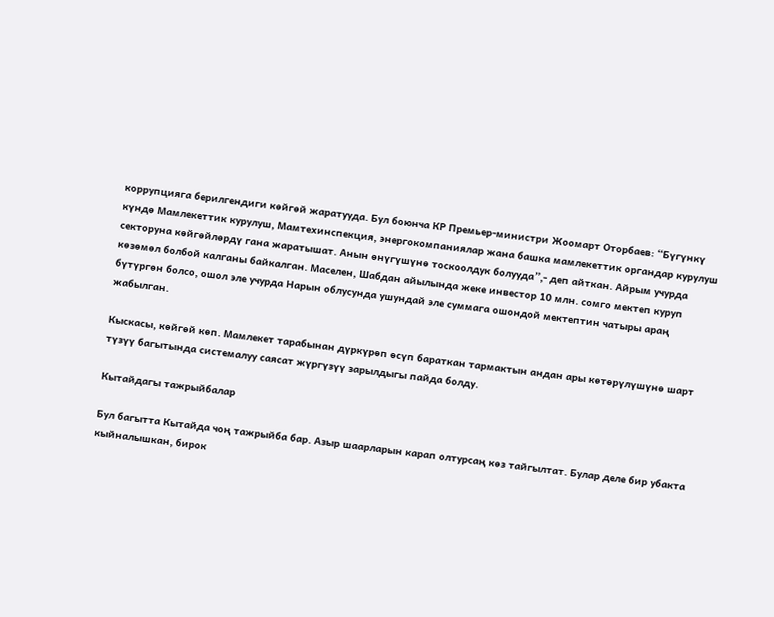коррупцияга берилгендиги көйгөй жаратууда. Бул боюнча КР Премьер-министри Жоомарт Оторбаев: “Бүгүнкү күндө Мамлекеттик курулуш, Мамтехинспекция, энергокомпаниялар жана башка мамлекеттик органдар курулуш секторуна көйгөйлөрдү гана жаратышат. Анын өнүгүшүнө тоскоолдук болууда”,- деп айткан. Айрым учурда көзөмөл болбой калганы байкалган. Маселен, Шабдан айылында жеке инвестор 10 млн. сомго мектеп куруп бүтүргөн болсо, ошол эле учурда Нарын облусунда ушундай эле суммага ошондой мектептин чатыры араң жабылган.

Кыскасы, көйгөй көп. Мамлекет тарабынан дүркүрөп өсүп бараткан тармактын андан ары көтөрүлүшүнө шарт түзүү багытында системалуу саясат жүргүзүү зарылдыгы пайда болду.

Кытайдагы тажрыйбалар

Бул багытта Кытайда чоң тажрыйба бар. Азыр шаарларын карап олтурсаң көз тайгылтат. Булар деле бир убакта кыйналышкан, бирок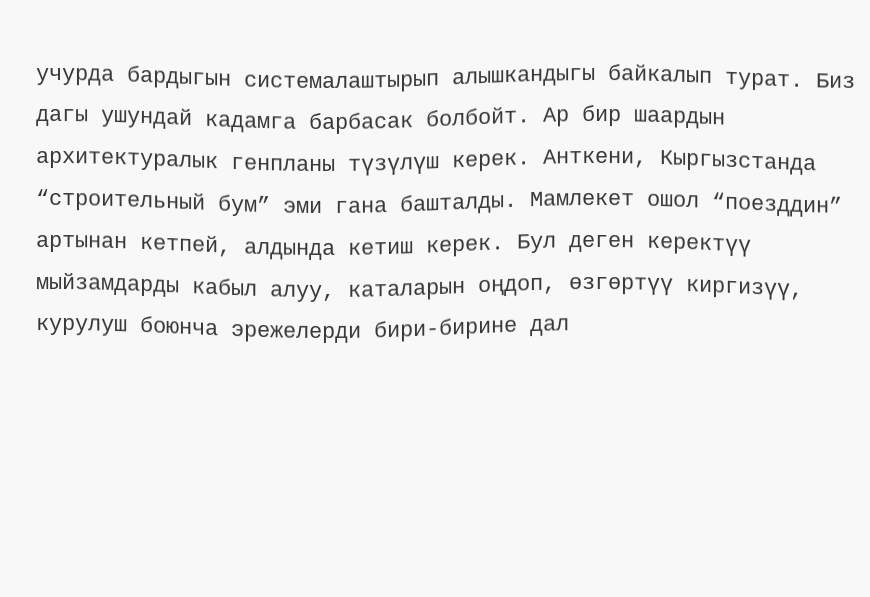учурда бардыгын системалаштырып алышкандыгы байкалып турат. Биз дагы ушундай кадамга барбасак болбойт. Ар бир шаардын архитектуралык генпланы түзүлүш керек. Анткени, Кыргызстанда “строительный бум” эми гана башталды. Мамлекет ошол “поезддин” артынан кетпей, алдында кетиш керек. Бул деген керектүү мыйзамдарды кабыл алуу, каталарын оңдоп, өзгөртүү киргизүү, курулуш боюнча эрежелерди бири-бирине дал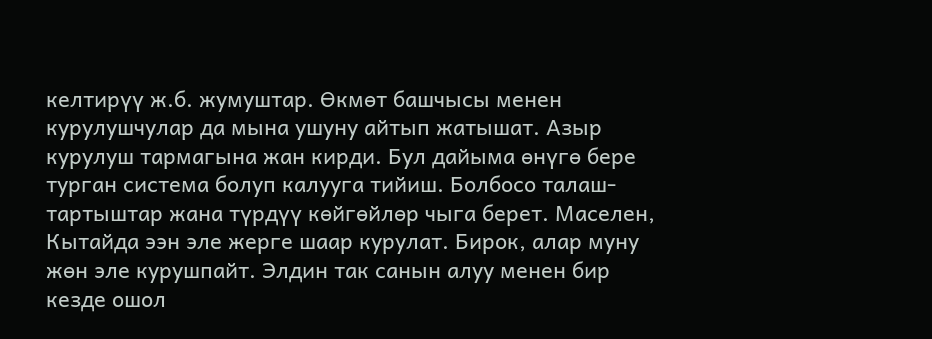келтирүү ж.б. жумуштар. Өкмөт башчысы менен курулушчулар да мына ушуну айтып жатышат. Азыр курулуш тармагына жан кирди. Бул дайыма өнүгө бере турган система болуп калууга тийиш. Болбосо талаш-тартыштар жана түрдүү көйгөйлөр чыга берет. Маселен, Кытайда ээн эле жерге шаар курулат. Бирок, алар муну жөн эле курушпайт. Элдин так санын алуу менен бир кезде ошол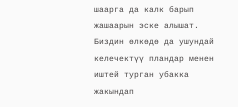шаарга да калк барып жашаарын эске алышат. Биздин өлкөдө да ушундай келечектүү пландар менен иштей турган убакка жакындап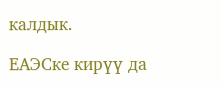калдык.

ЕАЭСке кирүү да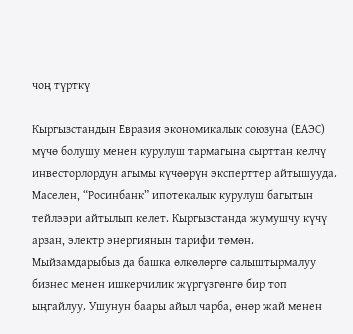чоң түрткү

Кыргызстандын Евразия экономикалык союзуна (ЕАЭС) мүчө болушу менен курулуш тармагына сырттан келчү инвесторлордун агымы күчөөрүн эксперттер айтышууда. Маселен, “Росинбанк” ипотекалык курулуш багытын тейлээри айтылып келет. Кыргызстанда жумушчу күчү арзан, электр энергиянын тарифи төмөн. Мыйзамдарыбыз да башка өлкөлөргө салыштырмалуу бизнес менен ишкерчилик жүргүзгөнгө бир топ ыңгайлуу. Ушунун баары айыл чарба, өнөр жай менен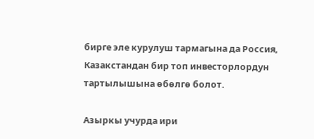бирге эле курулуш тармагына да Россия,   Казакстандан бир топ инвесторлордун тартылышына өбөлгө болот.

Азыркы учурда ири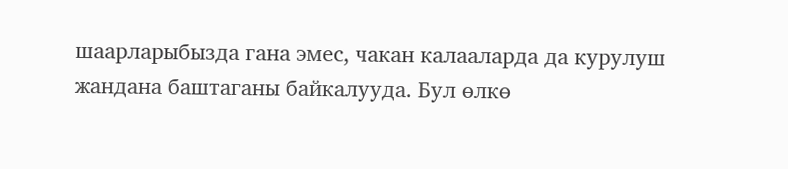шаарларыбызда гана эмес, чакан калааларда да курулуш жандана баштаганы байкалууда. Бул өлкө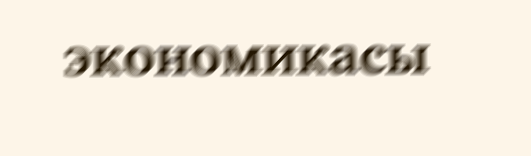экономикасы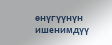өнүгүүнүн ишенимдүү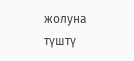жолуна түштү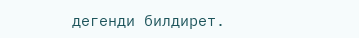дегенди билдирет.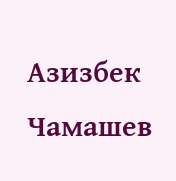Азизбек Чамашев